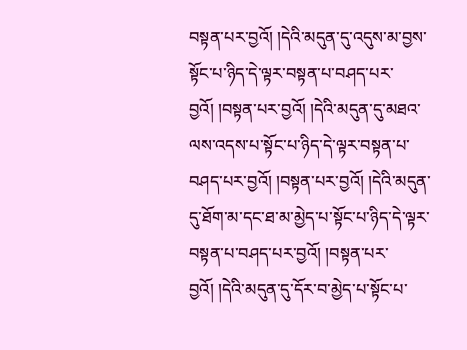བསྟན་པར་བྱའོ། །དེའི་མདུན་དུ་འདུས་མ་བྱས་སྟོང་པ་ཉིད་དེ་ལྟར་བསྟན་པ་བཤད་པར་བྱའོ། །བསྟན་པར་བྱའོ། །དེའི་མདུན་དུ་མཐའ་ལས་འདས་པ་སྟོང་པ་ཉིད་དེ་ལྟར་བསྟན་པ་བཤད་པར་བྱའོ། །བསྟན་པར་བྱའོ། །དེའི་མདུན་དུ་ཐོག་མ་དང་ཐ་མ་མྱེད་པ་སྟོང་པ་ཉིད་དེ་ལྟར་བསྟན་པ་བཤད་པར་བྱའོ། །བསྟན་པར་བྱའོ། །དེའི་མདུན་དུ་དོར་བ་མྱེད་པ་སྟོང་པ་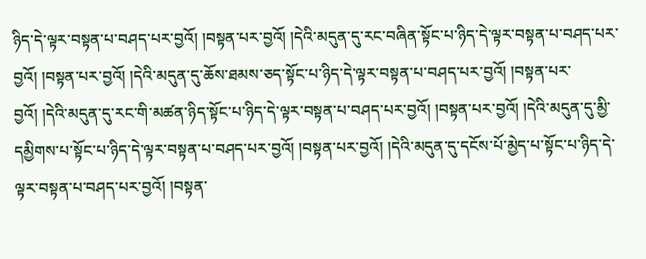ཉིད་དེ་ལྟར་བསྟན་པ་བཤད་པར་བྱའོ། །བསྟན་པར་བྱའོ། །དེའི་མདུན་དུ་རང་བཞིན་སྟོང་པ་ཉིད་དེ་ལྟར་བསྟན་པ་བཤད་པར་བྱའོ། །བསྟན་པར་བྱའོ། །དེའི་མདུན་དུ་ཆོས་ཐམས་ཅད་སྟོང་པ་ཉིད་དེ་ལྟར་བསྟན་པ་བཤད་པར་བྱའོ། །བསྟན་པར་བྱའོ། །དེའི་མདུན་དུ་རང་གི་མཚན་ཉིད་སྟོང་པ་ཉིད་དེ་ལྟར་བསྟན་པ་བཤད་པར་བྱའོ། །བསྟན་པར་བྱའོ། །དེའི་མདུན་དུ་མྱི་དམྱིགས་པ་སྟོང་པ་ཉིད་དེ་ལྟར་བསྟན་པ་བཤད་པར་བྱའོ། །བསྟན་པར་བྱའོ། །དེའི་མདུན་དུ་དངོས་པོ་མྱེད་པ་སྟོང་པ་ཉིད་དེ་ལྟར་བསྟན་པ་བཤད་པར་བྱའོ། །བསྟན་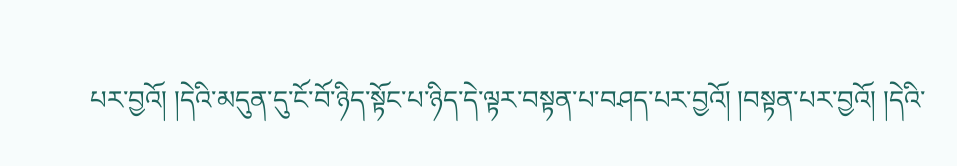པར་བྱའོ། །དེའི་མདུན་དུ་ངོ་བོ་ཉིད་སྟོང་པ་ཉིད་དེ་ལྟར་བསྟན་པ་བཤད་པར་བྱའོ། །བསྟན་པར་བྱའོ། །དེའི་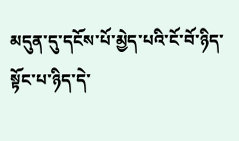མདུན་དུ་དངོས་པོ་མྱེད་པའི་ངོ་བོ་ཉིད་སྟོང་པ་ཉིད་དེ་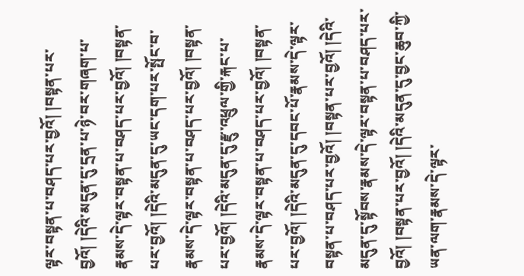ལྟར་བསྟན་པ་བཤད་པར་བྱའོ། །བསྟན་པར་བྱའོ། །དེའི་མདུན་དུ་དྲན་པ་ཉེ་བར་གཞག་པ་རྣམས་དེ་ལྟར་བསྟན་པ་བཤད་པར་བྱའོ། །བསྟན་པར་བྱའོ། །དེའི་མདུན་དུ་ཡང་དག་པར་སྤོང་བ་རྣམས་དེ་ལྟར་བསྟན་པ་བཤད་པར་བྱའོ། །བསྟན་པར་བྱའོ། །དེའི་མདུན་དུ་རྫུ་འཕྲུལ་གྱི་རྐང་པ་རྣམས་དེ་ལྟར་བསྟན་པ་བཤད་པར་བྱའོ། །བསྟན་པར་བྱའོ། །དེའི་མདུན་དུ་དབང་པོ་རྣམས་དེ་ལྟར་བསྟན་པ་བཤད་པར་བྱའོ། །བསྟན་པར་བྱའོ། །དེའི་མདུན་དུ་སྟོབས་རྣམས་དེ་ལྟར་བསྟན་པ་བཤད་པར་བྱའོ། །བསྟན་པར་བྱའོ། །དེའི་མདུན་དུ་བྱང་ཆུབ་ཀྱི་ཡན་ལག་རྣམས་དེ་ལྟར་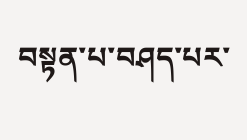བསྟན་པ་བཤད་པར་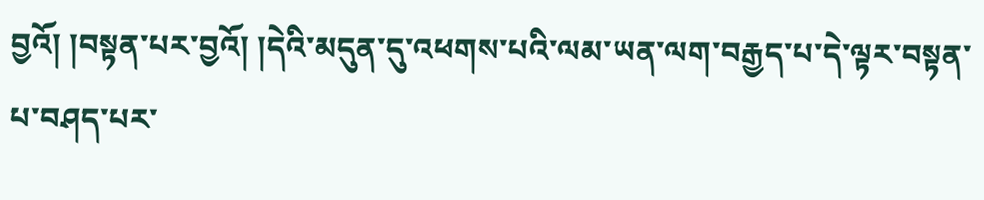བྱའོ། །བསྟན་པར་བྱའོ། །དེའི་མདུན་དུ་འཕགས་པའི་ལམ་ཡན་ལག་བརྒྱད་པ་དེ་ལྟར་བསྟན་པ་བཤད་པར་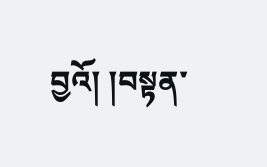བྱའོ། །བསྟན་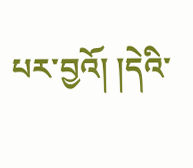པར་བྱའོ། །དེའི་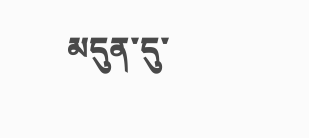མདུན་དུ་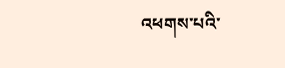འཕགས་པའི་